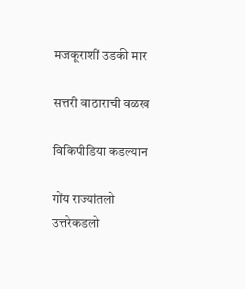मजकूराशीं उडकी मार

सत्तरी वाठाराची वळख

विकिपीडिया कडल्यान

गोंय राज्यांतलो उत्तरेकडलो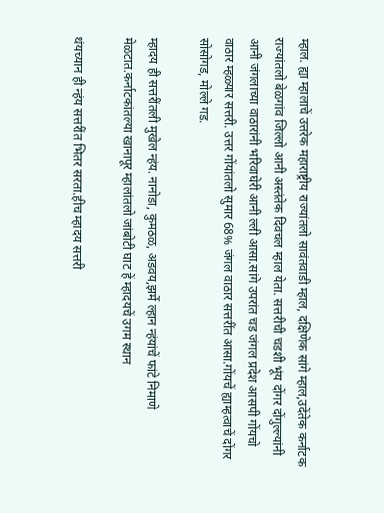म्हाल. ह्या म्हालाचें उत्तरेक महाराष्ट्रीय राज्यांतलो सावंतवाडी म्हाल, दक्षिणेक सांगे म्हाल,उदेंतेक कर्नाटक राज्यांतलो बेळगांव जिल्लो आनी अस्तंतेक दिवचल म्हाल येता. सत्तरीची चडशी भूंय दोंगर दोंगुल्ल्यांनी आनी जंगलाच्या वाठारांनी भरिवाघेरी आनी ल्ली आसा.सांगे उपरांत चड जंगल प्रदेश आसपी गोंयचो वाठार म्हळ्यार सत्तरी. उत्तर गोंयांतलो सुमार 68% जंगल वाठार सत्तरींत आसा.गोंयचें ह्याम्हत्वाचें दोंगर सोसोगड, मोल्ले गड.

म्हादय ही सत्तरींतली मुखेल न्हंय. नानोडा, कुमठळ, अडवय,झर्मे ल्हान न्हंयांचें फांटे निमाणे मेळटात.कर्नाटकांतल्या खानापूर म्हालांतलो जांबोटी घाट हें म्हादयचें उगम स्थान

थंयच्यान ही न्हंय सत्तरींत भितर सरता.हीच म्हादय सत्तरी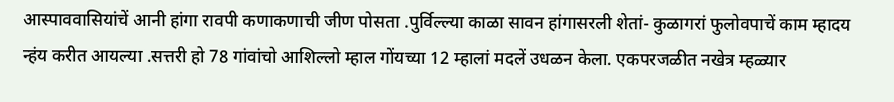आस्पाववासियांचें आनी हांगा रावपी कणाकणाची जीण पोसता .पुर्विल्ल्या काळा सावन हांगासरली शेतां- कुळागरां फुलोवपाचें काम म्हादय न्हंय करीत आयल्या .सत्तरी हो 78 गांवांचो आशिल्लो म्हाल गोंयच्या 12 म्हालां मदलें उधळन केला. एकपरजळीत नखेत्र म्हळ्यार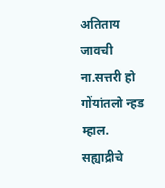अतिताय जावची ना.सत्तरी हो गोंयांतलो न्हड म्हाल. सह्याद्रीचे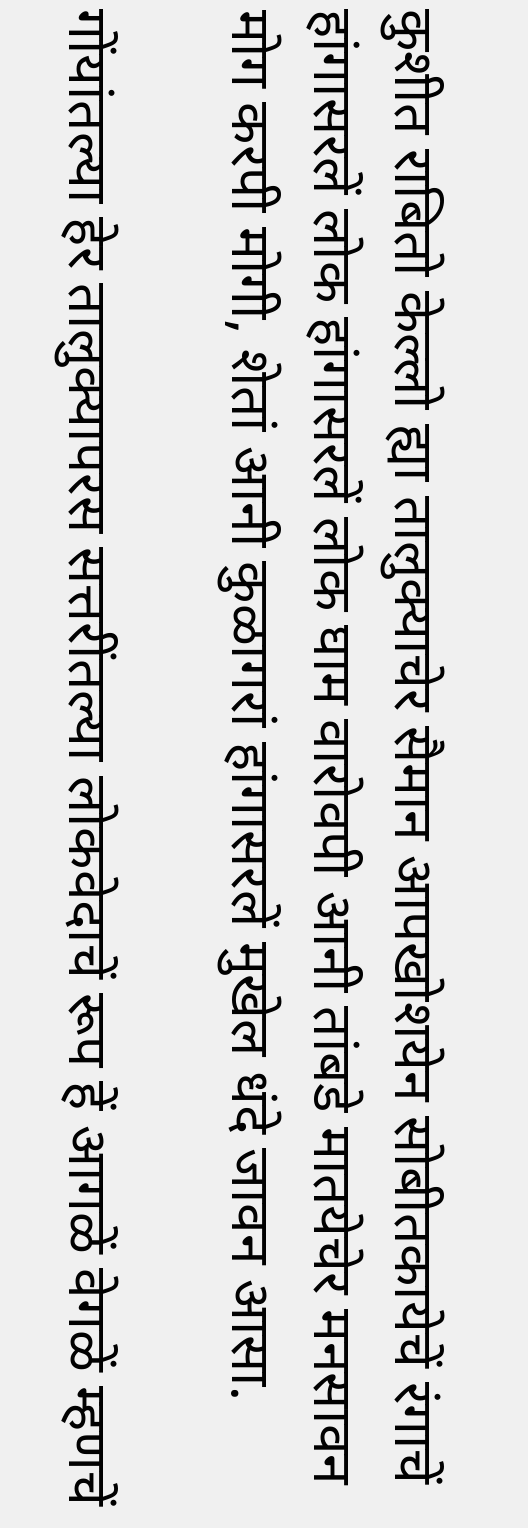कुशीत राबितो केल्लो ह्या तालुक्याचेर सैमान आपखोशयेन सोबीतकायेचें रंगाचें हांगासरलें लोक हांगासरलें लोक घाम वारोवपी आनी तांबडे मातयेचेर मनसावन मोग करपी मोगी, शेतां आनी कुळागरां हांगासरलें मुखेल धंदे जावन आसा.

गोंयांतल्या हेर तालुक्यापरस सत्तरींतल्या लोकवेदाचें रूप हें आगळें वेगळें म्हणचें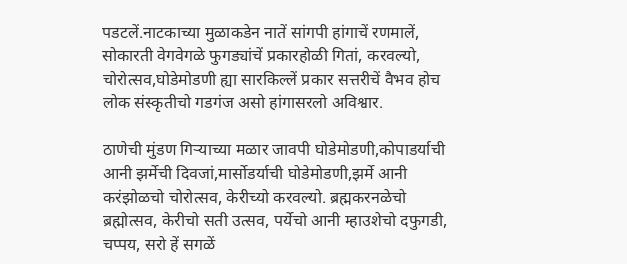पडटलें.नाटकाच्या मुळाकडेन नातें सांगपी हांगाचें रणमालें, सोकारती वेगवेगळे फुगड्यांचें प्रकारहोळी गितां, करवल्यो, चोरोत्सव,घोडेमोडणी ह्या सारकिल्लें प्रकार सत्तरीचें वैभव होच लोक संस्कृतीचो गडगंज असो हांगासरलो अविश्वार.

ठाणेची मुंडण गिऱ्याच्या मळार जावपी घोडेमोडणी,कोपाडर्याची आनी झर्मेची दिवजां,मार्सोडर्याची घोडेमोडणी,झर्मे आनी करंझोळचो चोरोत्सव, केरीच्यो करवल्यो. ब्रह्मकरनळेचो ब्रह्मोत्सव, केरीचो सती उत्सव, पर्येचो आनी म्हाउशेचो दफुगडी, चप्पय, सरो हें सगळें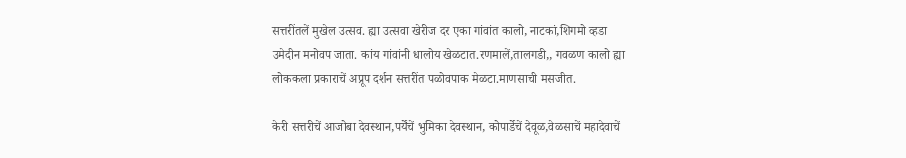सत्तरींतलें मुखेल उत्सव. ह्या उत्सवा खेरीज दर एका गांवांत कालो, नाटकां,शिगमो व्हडा उमेदीन मनोवप जाता. कांय गांवांनी धालोय खेळटात.रणमालें,तालगडी,, गवळण कालो ह्या लोककला प्रकाराचें अप्रूप दर्शन सत्तरींत पळोवपाक मेळटा.माणसाची मसजीत.

केरी सत्तरीचें आजोबा देवस्थान,पर्येंचें भुमिका देवस्थान, कोपार्डेचें देवूळ,वेळसाचें महादेवाचें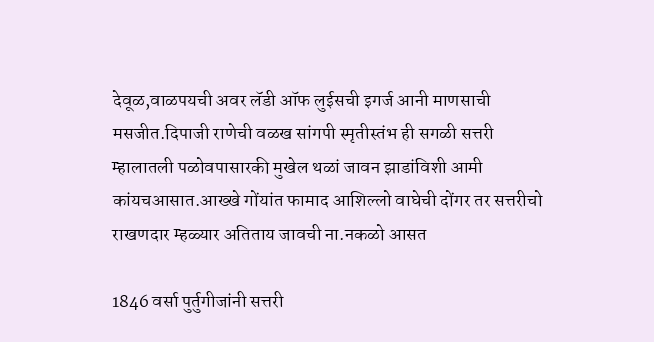देवूळ,वाळपयची अवर लॅडी ऑफ लुईसची इगर्ज आनी माणसाची मसजीत.दिपाजी राणेची वळख सांगपी स्मृतीस्तंभ ही सगळी सत्तरी म्हालातली पळोवपासारकी मुखेल थळां जावन झाडांविशी आमी कांयचआसात.आख्खे गोंयांत फामाद आशिल्लो वाघेची दोंगर तर सत्तरीचो राखणदार म्हळ्यार अतिताय जावची ना.नकळो आसत

1846 वर्सा पुर्तुगीजांनी सत्तरी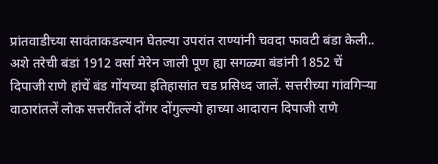प्रांतवाडीच्या सावंताकडल्यान घेतल्या उपरांत राण्यांनी चवदा फावटी बंडा केली.. अशे तरेची बंडां 1912 वर्सा मेरेन जाली पूण ह्या सगळ्या बंडांनी 1852 चें दिपाजी राणे हांचें बंड गोंयच्या इतिहासांत चड प्रसिध्द जालें. सत्तरीच्या गांवगिऱ्या वाठारांतलें लोक सत्तरींतलें दोंगर दोंगुल्ल्यो हाच्या आदारान दिपाजी राणे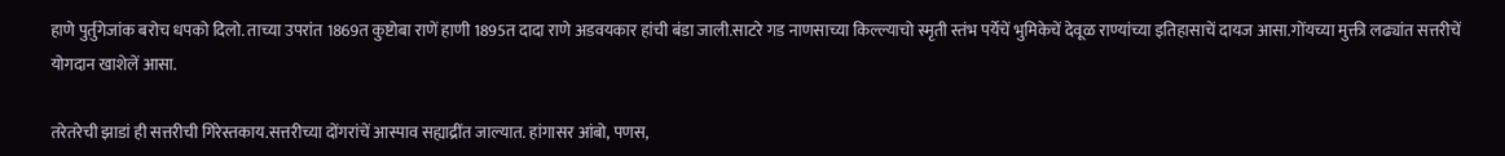हाणे पुर्तुगेजांक बरोच धपको दिलो. ताच्या उपरांत 1869त कुष्टोबा राणें हाणी 1895त दादा राणे अडवयकार हांची बंडा जाली.साटरे गड नाणसाच्या किल्ल्याचो स्मृती स्तंभ पर्येचें भुमिकेचें देवूळ राण्यांच्या इतिहासाचें दायज आसा.गोंयच्या मुक्ती लढ्यांत सत्तरीचें योगदान खाशेलें आसा.

तरेतरेची झाडां ही सत्तरीची गिरेस्तकाय.सत्तरीच्या दोंगरांचें आस्पाव सह्याद्रींत जाल्यात. हांगासर आंबो, पणस,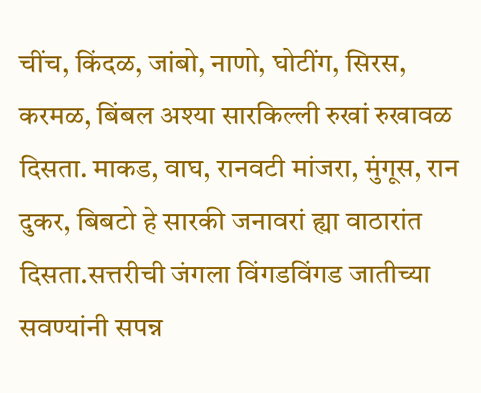चींच, किंदळ, जांबो, नाणो, घोटींग, सिरस, करमळ, बिंबल अश्या सारकिल्ली रुखां रुखावळ दिसता. माकड, वाघ, रानवटी मांजरा, मुंगूस, रान दुकर, बिबटो हे सारकी जनावरां ह्या वाठारांत दिसता.सत्तरीची जंगला विंगडविंगड जातीच्या सवण्यांनी सपन्न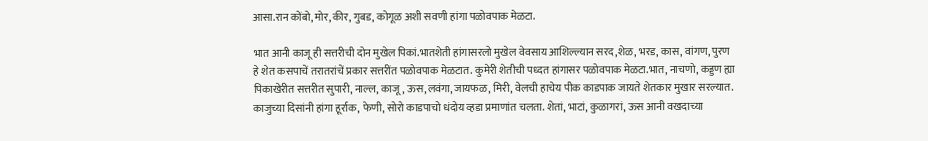आसा.रान कोंबो, मोर, कीर, गुबड, कोगूळ अशी सवणी हांगा पळोवपाक मेळटा.

भात आनी काजू ही सत्तरीची दोन मुखेल पिकां.भातशेती हांगासरलो मुखेल वेवसाय आशिल्ल्यान सरद,शेळ, भरड, कास, वांगण, पुरण हे शेत कसपाचें तरातरांचें प्रकार सत्तरींत पळोवपाक मेळटात. कुमेरी शेतीची पध्दत हांगासर पळोवपाक मेळटा.भात, नाचणो, कड्डण ह्या पिकाखेरीत सत्तरीत सुपारी, नाल्ल, काजू, ऊस,लवंगा, जायफळ, मिरी, वेलची हाचेय पीक काडपाक जायते शेतकार मुखार सरल्यात. काजुच्या दिसांनी हांगा हूर्राक, फेणी, सोरो काडपाचो धंदोय व्हडा प्रमाणांत चलता. शेतां, भाटां, कुळागरां, ऊस आनी वखदाच्या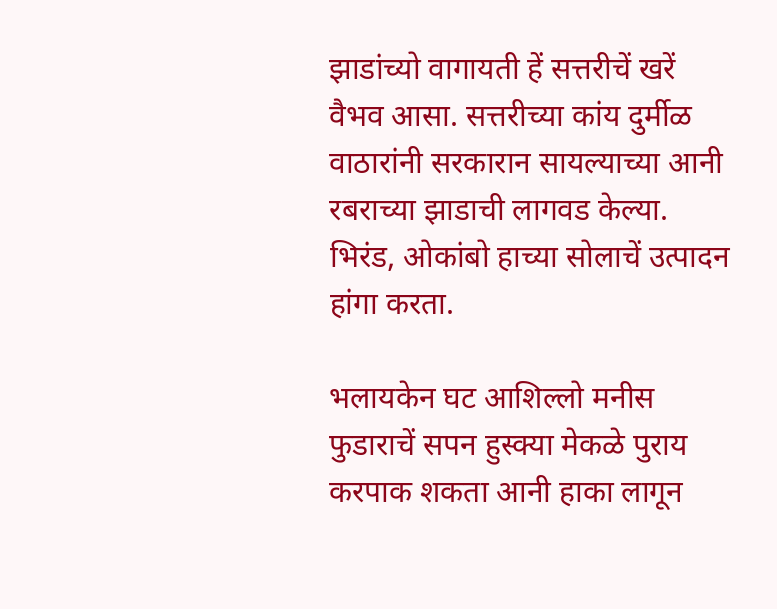झाडांच्यो वागायती हें सत्तरीचें खरें वैभव आसा. सत्तरीच्या कांय दुर्मीळ वाठारांनी सरकारान सायल्याच्या आनी रबराच्या झाडाची लागवड केल्या. भिरंड, ओकांबो हाच्या सोलाचें उत्पादन हांगा करता.

भलायकेन घट आशिल्लो मनीस फुडाराचें सपन हुस्क्या मेकळे पुराय करपाक शकता आनी हाका लागून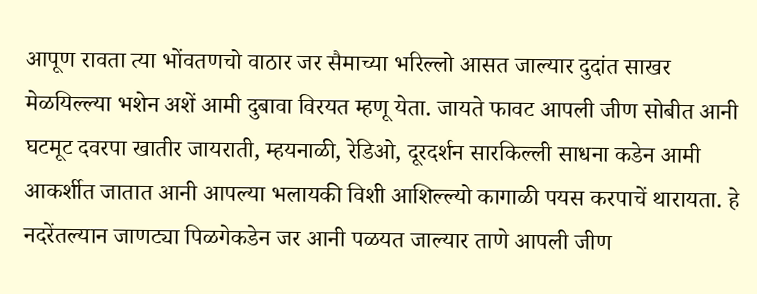आपूण रावता त्या भोंवतणचो वाठार जर सैमाच्या भरिल्लो आसत जाल्यार दुदांत साखर मेळयिल्ल्या भशेन अशें आमी दुबावा विरयत म्हणू येता. जायते फावट आपली जीण सोबीत आनी घटमूट दवरपा खातीर जायराती, म्हयनाळी, रेडिओ, दूरदर्शन सारकिल्ली साधना कडेन आमी आकर्शीत जातात आनी आपल्या भलायकी विशी आशिल्ल्यो कागाळी पयस करपाचें थारायता. हे नदरेंतल्यान जाणट्या पिळगेकडेन जर आनी पळयत जाल्यार ताणे आपली जीण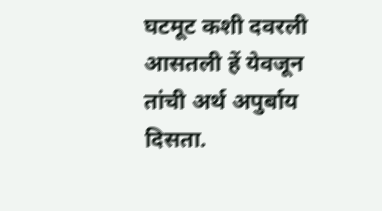घटमूट कशी दवरली आसतली हें येवजून तांची अर्थ अपुर्बाय दिसता.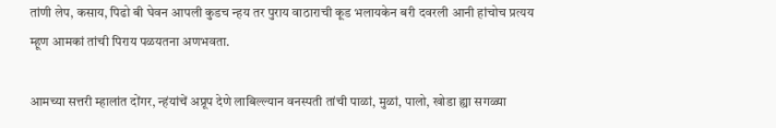तांणी लेप, कसाय, पिढो बी घेवन आपली कुडच न्हय तर पुराय वाठाराची कूड भलायकेन बरी दवरली आनी हांचोच प्रत्यय म्हूण आमकां तांची पिराय पळयतना अणभवता.

आमच्या सत्तरी म्हालांत दोंगर, न्हंयांचें अप्रूप देणे लाबिल्ल्यान वनस्पती तांची पाळां, मुळां, पालो, खोडा ह्या सगळ्या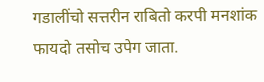गडालींचो सत्तरीन राबितो करपी मनशांक फायदो तसोच उपेग जाता.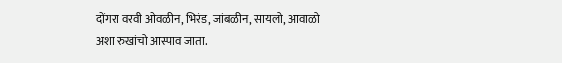दोंगरा वरवी ओवळीन, भिरंड, जांबळीन, सायलो, आवाळो अशा रुखांचो आस्पाव जाता.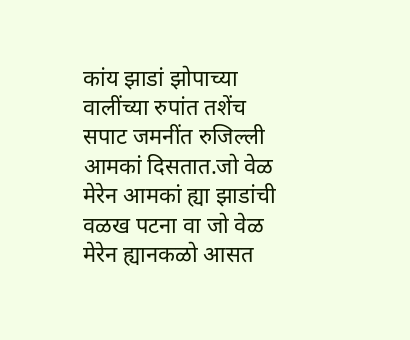कांय झाडां झोपाच्या वालींच्या रुपांत तशेंच सपाट जमनींत रुजिल्ली आमकां दिसतात.जो वेळ मेरेन आमकां ह्या झाडांची वळख पटना वा जो वेळ मेरेन ह्यानकळो आसत